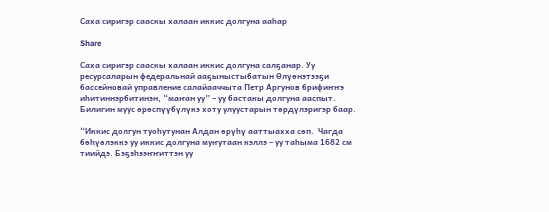Саха сиригэр сааскы халаан иккис долгуна ааһар

Share

Саха сиригэр сааскы халаан иккис долгуна салҕанар. Уу ресурсаларын федеральнай ааҕыныстыбатын Өлүөнэтээҕи бассейновай управление салайааччыта Петр Аргунов брифиҥҥэ иһитиннэрбитинэн, “маҥан уу” – уу бастакы долгуна ааспыт. Билигин муус өрөспүүбүлүкэ хоту улуустарын төрдүлэригэр баар.

“Иккис долгун туоһутунан Алдан өрүһү ааттыахха сөп.  Чагда бөһүөлэккэ уу иккис долгуна муҥутаан кэллэ – уу таһыма 1682 см тиийдэ. Бэҕэһээҥҥиттэн уу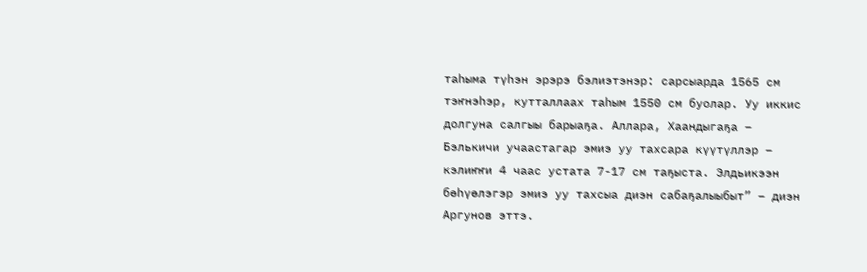таһыма түһэн эрэрэ бэлиэтэнэр: сарсыарда 1565 см тэҥнэһэр, кутталлаах таһым 1550 см буолар. Уу иккис долгуна салгыы барыаҕа. Аллара, Хаандыгаҕа – Бэлькичи учаастагар эмиэ уу тахсара күүтүллэр – кэлиҥҥи 4 чаас устата 7-17 см таҕыста. Элдьикээн бөһүөлэгэр эмиэ уу тахсыа диэн сабаҕалыыбыт” – диэн Аргунов эттэ.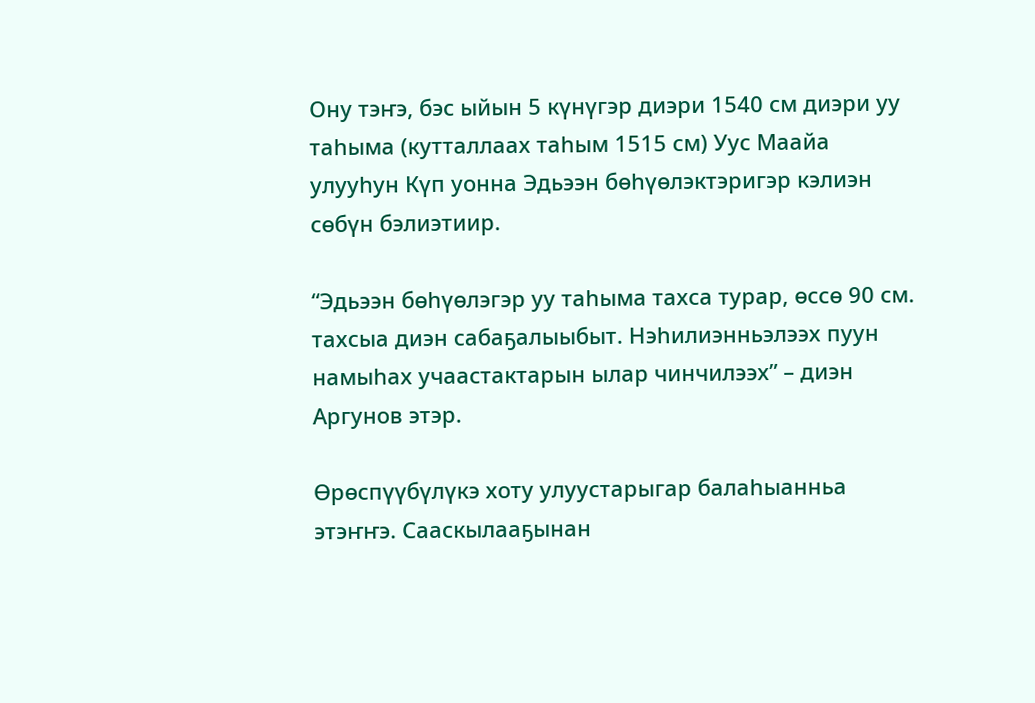Ону тэҥэ, бэс ыйын 5 күнүгэр диэри 1540 см диэри уу таһыма (кутталлаах таһым 1515 см) Уус Маайа улууһун Күп уонна Эдьээн бөһүөлэктэригэр кэлиэн сөбүн бэлиэтиир.

“Эдьээн бөһүөлэгэр уу таһыма тахса турар, өссө 90 см. тахсыа диэн сабаҕалыыбыт. Нэһилиэнньэлээх пуун намыһах учаастактарын ылар чинчилээх” – диэн Аргунов этэр.

Өрөспүүбүлүкэ хоту улуустарыгар балаһыанньа этэҥҥэ. Сааскылааҕынан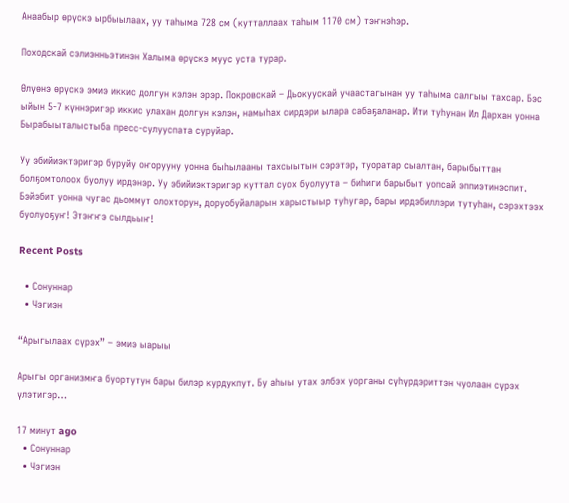Анаабыр өрүскэ ырбыылаах, уу таһыма 728 см (кутталлаах таһым 1170 см) тэҥнэһэр.

Походскай сэлиэнньэтинэн Халыма өрүскэ муус уста турар.

Өлүөнэ өрүскэ эмиэ иккис долгун кэлэн эрэр. Покровскай – Дьокуускай учаастагынан уу таһыма салгыы тахсар. Бэс ыйын 5-7 күннэригэр иккис улахан долгун кэлэн, намыһах сирдэри ылара сабаҕаланар. Ити туһунан Ил Дархан уонна Бырабыыталыстыба пресс-сулууспата суруйар.

Уу эбийиэктэригэр буруйу оҥорууну уонна быһылааны тахсыытын сэрэтэр, туоратар сыалтан, барыбыттан болҕомтолоох буолуу ирдэнэр. Уу эбийиэктэригэр куттал суох буолуута – биһиги барыбыт уопсай эппиэтинэспит. Бэйэбит уонна чугас дьоммут олохторун, доруобуйаларын харыстыыр туһугар, бары ирдэбиллэри тутуһан, сэрэхтээх буолуоҕуҥ! Этэҥҥэ сылдьыҥ!

Recent Posts

  • Сонуннар
  • Чэгиэн

“Арыгылаах сүрэх” – эмиэ ыарыы

Арыгы организмҥа буортутун бары билэр курдукпут. Бу аһыы утах элбэх уорганы сүһүрдэриттэн чуолаан сүрэх үлэтигэр…

17 минут ago
  • Сонуннар
  • Чэгиэн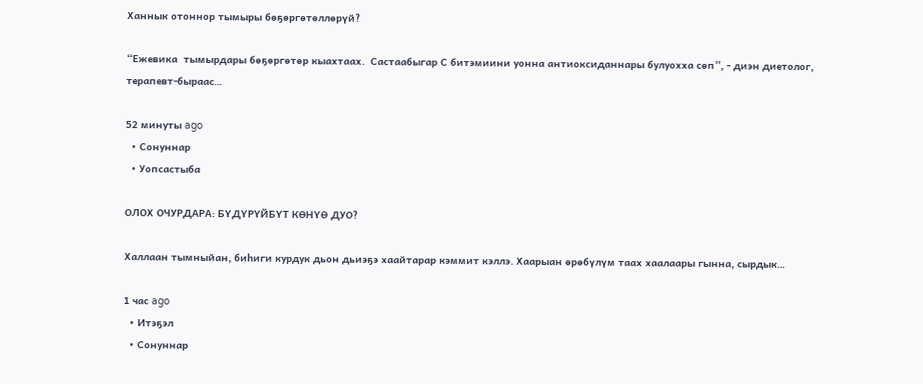Ханнык отоннор тымыры бөҕөргөтөллөрүй?

“Ежевика  тымырдары бөҕөргөтөр кыахтаах.  Састаабыгар С битэмиини уонна антиоксиданнары булуохха сөп”, - диэн диетолог, терапевт-быраас…

52 минуты ago
  • Сонуннар
  • Уопсастыба

ОЛОХ ОЧУРДАРА: БҮДҮРҮЙБҮТ КӨНҮӨ ДУО?

Халлаан тымныйан, биһиги курдук дьон дьиэҕэ хаайтарар кэммит кэллэ. Хаарыан өрөбүлүм таах хаалаары гынна, сырдык…

1 час ago
  • Итэҕэл
  • Сонуннар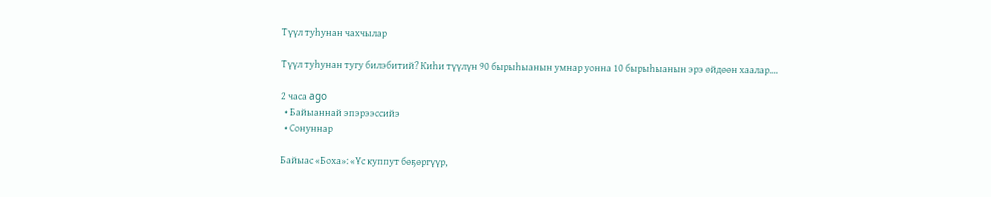Түүл туһунан чахчылар

Түүл туһунан тугу билэбитий? Киһи түүлүн 90 бырыһыанын умнар уонна 10 бырыһыанын эрэ өйдөөн хаалар.…

2 часа ago
  • Байыаннай эпэрээссийэ
  • Сонуннар

Байыас «Боха»: «Үс куппут бөҕөргүүр,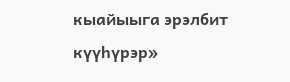кыайыыга эрэлбит күүһүрэр»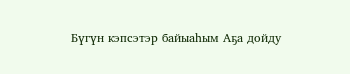Бүгүн кэпсэтэр байыаһым Аҕа дойду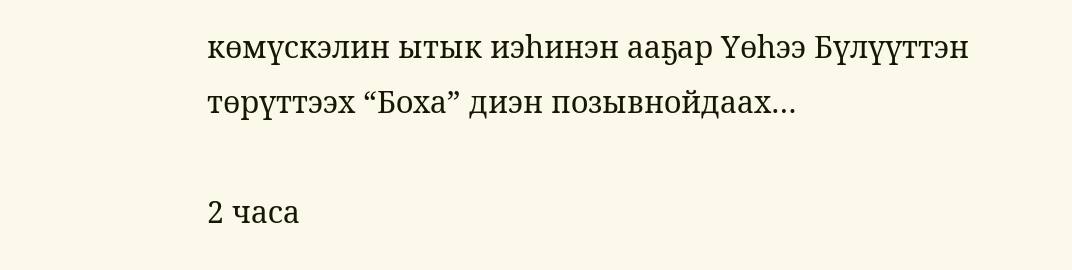көмүскэлин ытык иэһинэн ааҕар Үөһээ Бүлүүттэн төрүттээх “Боха” диэн позывнойдаах…

2 часа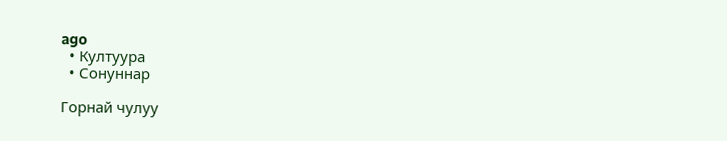ago
  • Култуура
  • Сонуннар

Горнай чулуу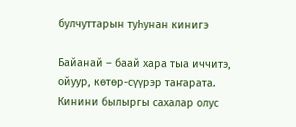булчуттарын туһунан кинигэ

Байанай – баай хара тыа иччитэ, ойуур, көтөр-сүүрэр таҥарата. Кинини былыргы сахалар олус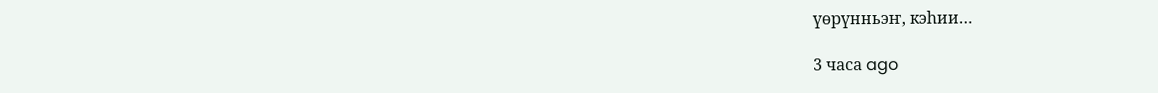үөрүнньэҥ, кэһии…

3 часа ago